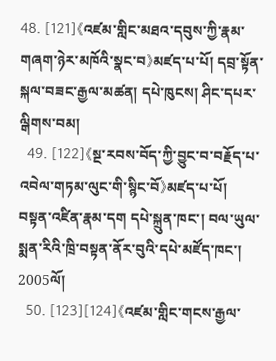48. [121]《འཛམ་གླིང་མཐའ་དབུས་ཀྱི་རྣམ་གཞག་ཉེར་མཁོའི་སྣང་བ》མཛད་པ་པོ། དབྲ་སྟོན་སྐལ་བཟང་རྒྱལ་མཚན། དཔེ་ཁུངས། ཤིང་དཔར་ལྒིགས་བམ།
  49. [122]《སྔ་རབས་བོད་ཀྱི་བྱུང་བ་བརྗོད་པ་འབེལ་གཏམ་ལུང་གི་སྙིང་བོ》མཛད་པ་པོ། བསྟན་འཛིན་རྣམ་དག དཔེ་སྐྲུན་ཁང་། བལ་ཡུལ་སྨན་རིའི་ཁྲི་བསྟན་ནོར་བུའི་དཔེ་མཛོད་ཁང་། 2005ལོ།
  50. [123][124]《འཛམ་གླིང་གངས་རྒྱལ་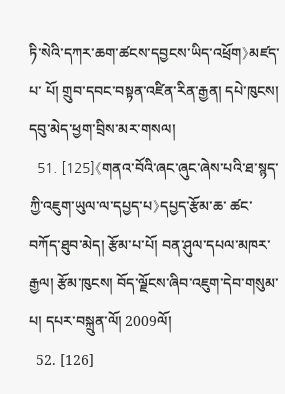ཏི་སེའི་དཀར་ཆག་ཚངས་དབྱངས་ཡིད་འཕྲོག》མཛད་པ་ པོ། གྲུབ་དབང་བསྟན་འཛིན་རིན་རྒྱན། དཔེ་ཁུངས། དབུ་མེད་ཕྱག་བྲིས་མར་གསལ།
  51. [125]《གནའ་བོའི་ཞང་ཞུང་ཞེས་པའི་ཐ་སྙད་ཀྱི་འཇུག་ཡུལ་ལ་དཔྱད་པ》དཔྱད་རྩོམ་ཆ་ ཚང་བཀོད་ཐུབ་མེད། རྩོམ་པ་པོ། བན་ཤུལ་དཔལ་མཁར་རྒྱལ། རྩོམ་ཁུངས། བོད་ལྗོངས་ཞིབ་འཇུག་དེབ་གསུམ་པ། དཔར་བསྐྲུན་ལོ། 2009ལོ།
  52. [126]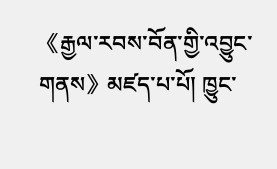《རྒྱལ་རབས་བོན་གྱི་འབྱུང་གནས》མཛད་པ་པོ། ཁྱུང་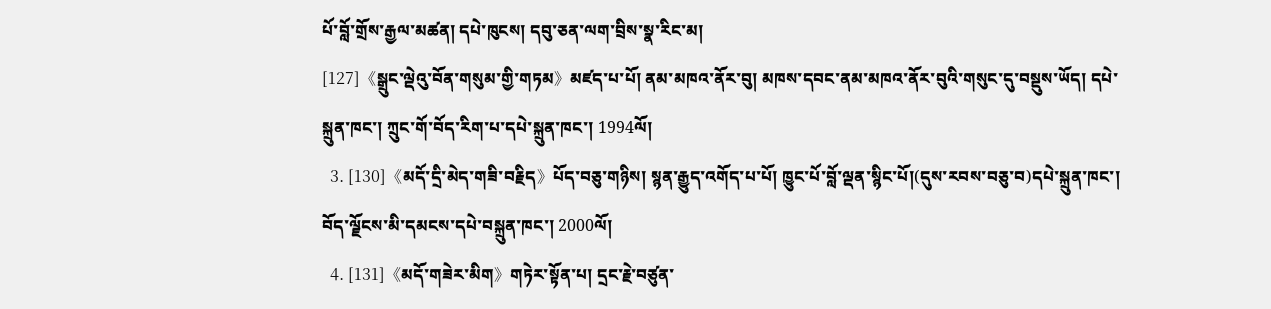པོ་བློ་གྲོས་རྒྱལ་མཚན། དཔེ་ཁུངས། དབུ་ཅན་ལག་བྲིས་སྣ་རིང་མ།
[127]《སྒྲུང་ལྡེའུ་བོན་གསུམ་གྱི་གཏམ》མཛད་པ་པོ། ནམ་མཁའ་ནོར་བུ། མཁས་དབང་ནམ་མཁའ་ནོར་བུའི་གསུང་དུ་བསྡུས་ཡོད། དཔེ་སྐྲུན་ཁང་། ཀྲུང་གོ་བོད་རིག་པ་དཔེ་སྐྲུན་ཁང་། 1994ལོ།
  3. [130]《མདོ་དྲི་མེད་གཟི་བརྗིད》པོད་བཅུ་གཉིས། སྙན་རྒྱུད་འགོད་པ་པོ། ཁྱུང་པོ་བློ་ལྡན་སྙིང་པོ།(དུས་རབས་བཅུ་བ)དཔེ་སྐྲུན་ཁང་། བོད་ལྗོངས་མི་དམངས་དཔེ་བསྐྲུན་ཁང་། 2000ལོ།
  4. [131]《མདོ་གཟེར་མིག》གཏེར་སྟོན་པ། དྲང་རྗེ་བཙུན་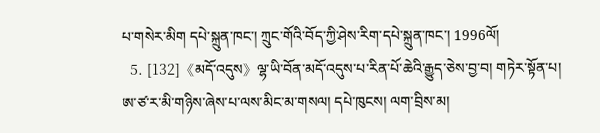པ་གསེར་མིག དཔེ་སྐྲུན་ཁང་། ཀྲུང་གོའི་བོད་ཀྱི་ཤེས་རིག་དཔེ་སྐྲུན་ཁང་། 1996ལོ།
  5. [132]《མདོ་འདུས》ལྷ་ཡི་བོན་མདོ་འདུས་པ་རིན་པོ་ཆེའི་རྒྱུད་ཅེས་བྱ་བ། གཏེར་སྟོན་པ། ཨ་ཙ་ར་མི་གཉིས་ཞེས་པ་ལས་མིང་མ་གསལ། དཔེ་ཁུངས། ལག་བྲིས་མ།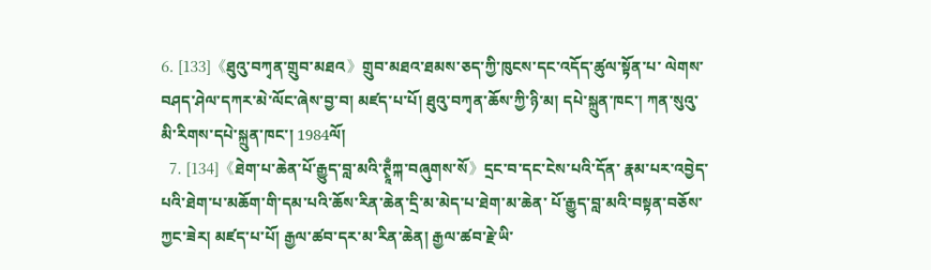6. [133]《ཐུའུ་བཀྭན་གྲུབ་མཐའ》གྲུབ་མཐའ་ཐམས་ཅད་ཀྱི་ཁུངས་དང་འདོད་ཚུལ་སྟོན་པ་ ལེགས་བཤད་ཤེལ་དཀར་མེ་ལོང་ཞེས་བྱ་བ། མཛད་པ་པོ། ཐུའུ་བཀྭན་ཆོས་ཀྱི་ཉི་མ། དཔེ་སྐྲུན་ཁང་། ཀན་སུའུ་མི་རིགས་དཔེ་སྐྲུན་ཁང་། 1984ལོ།
  7. [134]《ཐེག་པ་ཆེན་པོ་རྒྱུད་བླ་མའི་ཊྭཱྃཀྐ་བཞུགས་སོ》དྲང་བ་དང་ངེས་པའི་དོན་ རྣམ་པར་འབྱེད་པའི་ཐེག་པ་མཆོག་གི་དམ་པའི་ཆོས་རིན་ཆེན་དྲི་མ་མེད་པ་ཐེག་མ་ཆེན་ པོ་རྒྱུད་བླ་མའི་བསྟན་བཅོས་ཀྱང་ཟེར། མཛད་པ་པོ། རྒྱལ་ཚབ་དར་མ་རིན་ཆེན། རྒྱལ་ཚབ་རྗེ་ཡི་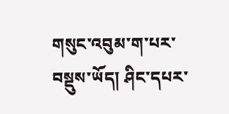གསུང་འབུམ་ག་པར་བསྡུས་ཡོད། ཤིང་དཔར་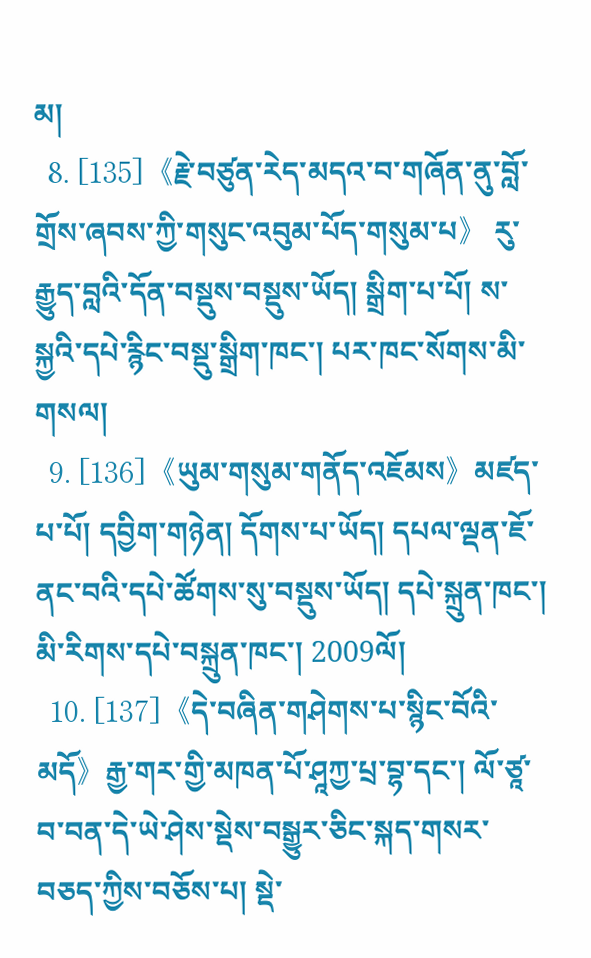མ།
  8. [135]《རྗེ་བཙུན་རེད་མདའ་བ་གཞོན་ནུ་བློ་གྲོས་ཞབས་ཀྱི་གསུང་འབུམ་པོད་གསུམ་པ》 རུ་རྒྱུད་བླའི་དོན་བསྡུས་བསྡུས་ཡོད། སྒྲིག་པ་པོ། ས་སྐྱའི་དཔེ་རྙིང་བསྡུ་སྒྲིག་ཁང་། པར་ཁང་སོགས་མི་གསལ།
  9. [136]《ཡུམ་གསུམ་གནོད་འཇོམས》མཛད་པ་པོ། དབྱིག་གཉེན། དོགས་པ་ཡོད། དཔལ་ལྡན་ཇོ་ནང་བའི་དཔེ་ཚོགས་སུ་བསྡུས་ཡོད། དཔེ་སྐྲུན་ཁང་། མི་རིགས་དཔེ་བསྐྲུན་ཁང་། 2009ལོ།
  10. [137]《དེ་བཞིན་གཤེགས་པ་སྙིང་བོའི་མདོ》རྒྱ་གར་གྱི་མཁན་པོ་ཤཱཀྱ་པྲ་བྷ་དང་། ལོ་ཙཱ་བ་བན་དེ་ཡེ་ཤེས་སྡེས་བསྒྱུར་ཅིང་སྐད་གསར་བཅད་ཀྱིས་བཅོས་པ། སྡེ་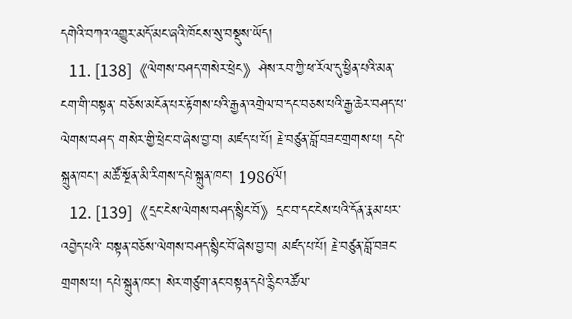དགེའི་བཀའ་འགྱུར་མདོ་མང་ཞའི་ཁོངས་སུ་བསྡུས་ཡོད།
  11. [138]《ལེགས་བཤད་གསེར་ཕྲེང》ཤེས་རབ་ཀྱི་ཕ་རོལ་དུ་ཕྱིན་པའི་མན་ངག་གི་བསྟན་ བཅོས་མངོན་པར་རྟོགས་པའི་རྒྱན་འགྲེལ་བ་དང་བཅས་པའི་རྒྱ་ཆེར་བཤད་པ་ལེགས་བཤད་ གསེར་གྱི་ཕྲེང་བ་ཞེས་བྱ་བ། མཛད་པ་པོ། རྗེ་བཙུན་བློ་བཟང་གྲགས་པ། དཔེ་སྐྲུན་ཁང་། མཚོ་སྔོན་མི་རིགས་དཔེ་སྐྲུན་ཁང་། 1986ལོ།
  12. [139]《དྲང་ངེས་ལེགས་བཤད་སྙིང་བོ》དྲང་བ་དང་ངེས་པའི་དོན་རྣམ་པར་འབྱེད་པའི་ བསྟན་བཅོས་ལེགས་བཤད་སྙིང་བོ་ཞེས་བྱ་བ། མཛད་པ་པོ། རྗེ་བཙུན་བློ་བཟང་གྲགས་པ། དཔེ་སྐྲུན་ཁང་། སེར་གཙུག་ནང་བསྟན་དཔེ་རྙིང་འཚོལ་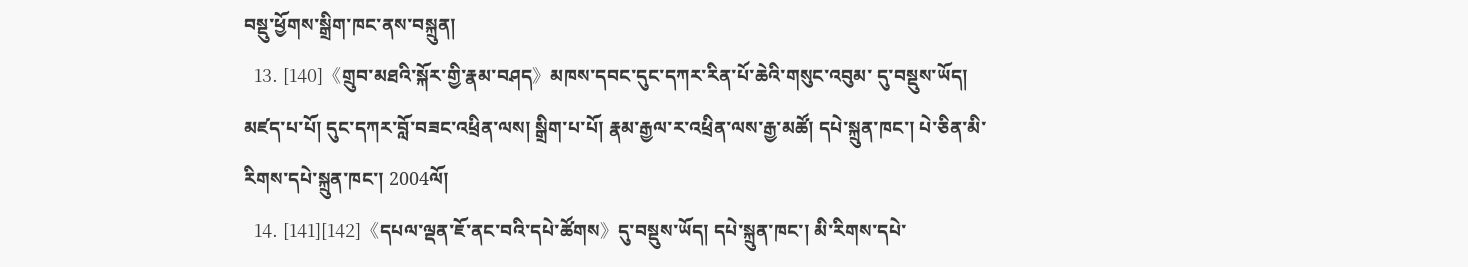བསྡུ་ཕྱོགས་སྒྲིག་ཁང་ནས་བསྐྲུན།
  13. [140]《གྲུབ་མཐའི་སྐོར་གྱི་རྣམ་བཤད》མཁས་དབང་དུང་དཀར་རིན་པོ་ཆེའི་གསུང་འབུམ་ དུ་བསྡུས་ཡོད། མཛད་པ་པོ། དུང་དཀར་བློ་བཟང་འཕྲིན་ལས། སྒྲིག་པ་པོ། རྣམ་རྒྱལ་ར་འཕྲིན་ལས་རྒྱ་མཚོ། དཔེ་སྐྲུན་ཁང་། པེ་ཅིན་མི་རིགས་དཔེ་སྐྲུན་ཁང་། 2004ལོ།
  14. [141][142]《དཔལ་ལྡན་ཇོ་ནང་བའི་དཔེ་ཚོགས》དུ་བསྡུས་ཡོད། དཔེ་སྐྲུན་ཁང་། མི་རིགས་དཔེ་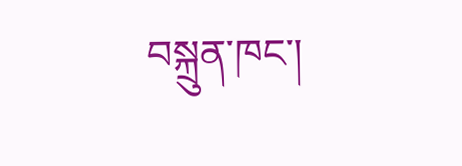བསྐྲུན་ཁང་།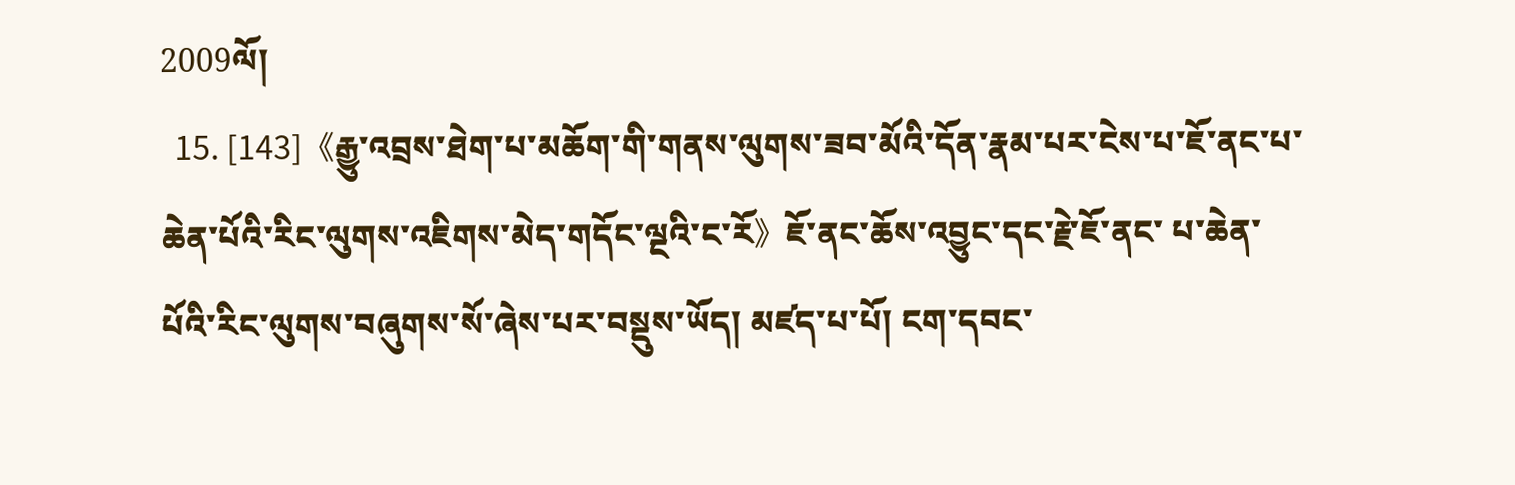2009ལོ།
  15. [143]《རྒྱུ་འབྲས་ཐེག་པ་མཆོག་གི་གནས་ལུགས་ཟབ་མོའི་དོན་རྣམ་པར་ངེས་པ་ཇོ་ནང་པ་ ཆེན་པོའི་རིང་ལུགས་འཇིགས་མེད་གདོང་ལྔའི་ང་རོ》ཇོ་ནང་ཆོས་འབྱུང་དང་རྗེ་ཇོ་ནང་ པ་ཆེན་པོའི་རིང་ལུགས་བཞུགས་སོ་ཞེས་པར་བསྡུས་ཡོད། མཛད་པ་པོ། ངག་དབང་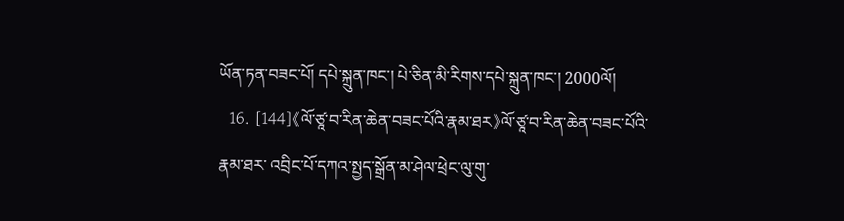ཡོན་ཏན་བཟང་པོ། དཔེ་སྐྲུན་ཁང་། པེ་ཅིན་མི་རིགས་དཔེ་སྐྲུན་ཁང་། 2000ལོ།
  16. [144]《ལོ་ཙཱ་བ་རིན་ཆེན་བཟང་པོའི་རྣམ་ཐར》ལོ་ཙཱ་བ་རིན་ཆེན་བཟང་པོའི་རྣམ་ཐར་ འབྲིང་པོ་དཀའ་སྤྱད་སྒྲོན་མ་ཤེལ་ཕྲེང་ལུ་གུ་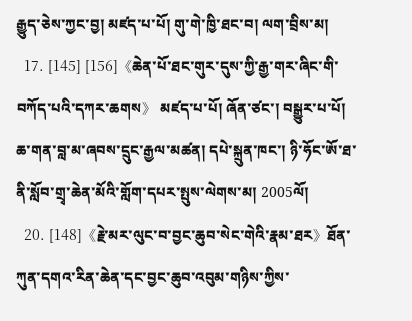རྒྱུད་ཅེས་ཀྱང་བྱ། མཛད་པ་པོ། གུ་གེ་ཁྱི་ཐང་བ། ལག་བྲིས་མ།
  17. [145] [156]《ཆེན་པོ་ཐང་གུར་དུས་ཀྱི་རྒྱ་གར་ཞིང་གི་བཀོད་པའི་དཀར་ཆགས》 མཛད་པ་པོ། ཞོན་ཙང་། བསྒྱུར་པ་པོ། ཆ་གན་བླ་མ་ཞབས་དྲུང་རྒྱལ་མཚན། དཔེ་སྐྲུན་ཁང་། ཉི་ཧོང་ཨོ་ཐ་ནི་སློབ་གྲྭ་ཆེན་མོའི་གློག་དཔར་སྤུས་ལེགས་མ། 2005ལོ།
  20. [148]《རྗེ་མར་ལུང་བ་བྱང་ཆུབ་སེང་གེའི་རྣམ་ཐར》ཐོན་ཀུན་དགའ་རིན་ཆེན་དང་བྱང་ཆུབ་འབུམ་གཉིས་ཀྱིས་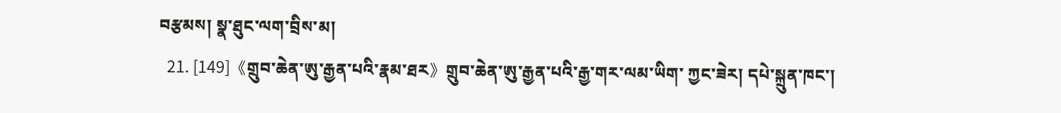བརྩམས། སྣ་ཐུང་ལག་བྲིས་མ།
  21. [149]《གྲུབ་ཆེན་ཨུ་རྒྱན་པའི་རྣམ་ཐར》གྲུབ་ཆེན་ཨུ་རྒྱན་པའི་རྒྱ་གར་ལམ་ཡིག་ ཀྱང་ཟེར། དཔེ་སྐྲུན་ཁང་།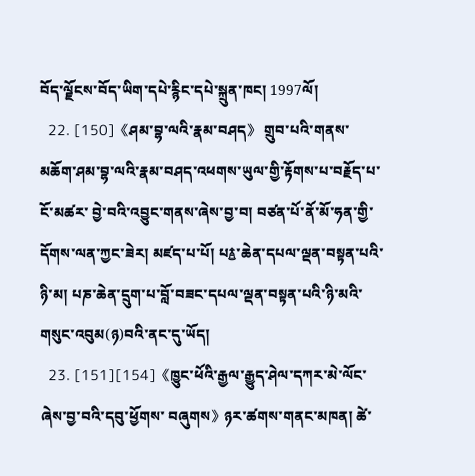བོད་ལྗོངས་བོད་ཡིག་དཔེ་རྙིང་དཔེ་སྐྲུན་ཁང། 1997ལོ།
  22. [150]《ཤམ་བྷ་ལའི་རྣམ་བཤད》 གྲུབ་པའི་གནས་མཆོག་ཤམ་བྷ་ལའི་རྣམ་བཤད་འཕགས་ཡུལ་གྱི་རྟོགས་པ་བརྗོད་པ་ངོ་མཚར་ བྱེ་བའི་འབྱུང་གནས་ཞེས་བྱ་བ། བཙན་པོ་ནོ་མོ་ཧན་གྱི་དོགས་ལན་ཀྱང་ཟེར། མཛད་པ་པོ། པ࿄་ཆེན་དཔལ་ལྡན་བསྟན་པའི་ཉི་མ། པཎ་ཆེན་དྲུག་པ་བློ་བཟང་དཔལ་ལྡན་བསྟན་པའི་ཉི་མའི་གསུང་འབུམ(ཉ)བའི་ནང་དུ་ཡོད།
  23. [151][154]《ཁྱུང་ཕོའི་རྒྱལ་རྒྱུད་ཤེལ་དཀར་མེ་ལོང་ཞེས་བྱ་བའི་དབུ་ཕྱོགས་ བཞུགས》ཉར་ཚགས་གནང་མཁན། ཚེ་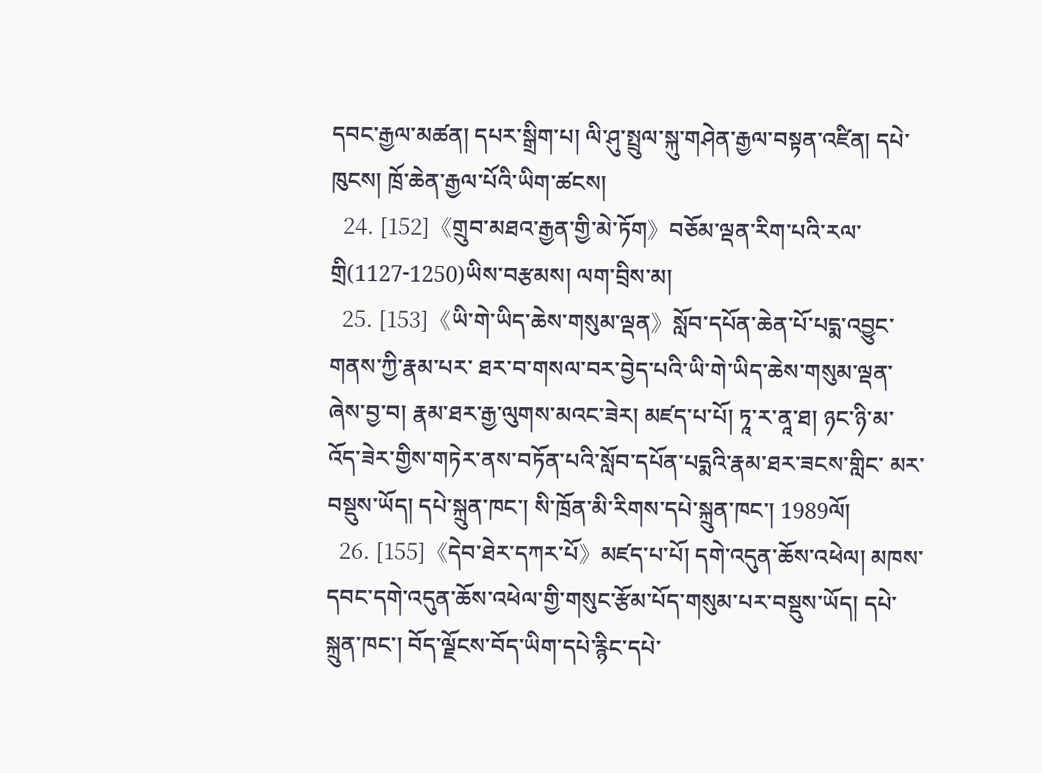དབང་རྒྱལ་མཚན། དཔར་སྒྲིག་པ། ལི་ཤུ་སྤྲུལ་སྐུ་གཤེན་རྒྱལ་བསྟན་འཛིན། དཔེ་ཁུངས། ཁྲོ་ཆེན་རྒྱལ་པོའི་ཡིག་ཚངས།
  24. [152]《གྲུབ་མཐའ་རྒྱན་གྱི་མེ་ཏོག》བཅོམ་ལྡན་རིག་པའི་རལ་གྲི(1127-1250)ཡིས་བརྩམས། ལག་བྲིས་མ།
  25. [153]《ཡི་གེ་ཡིད་ཆེས་གསུམ་ལྡན》སློབ་དཔོན་ཆེན་པོ་པདྨ་འབྱུང་གནས་ཀྱི་རྣམ་པར་ ཐར་བ་གསལ་བར་བྱེད་པའི་ཡི་གེ་ཡིད་ཆེས་གསུམ་ལྡན་ཞེས་བྱ་བ། རྣམ་ཐར་རྒྱ་ལུགས་མའང་ཟེར། མཛད་པ་པོ། ཏཱ་ར་ནཱ་ཐ། ཉང་ཉི་མ་འོད་ཟེར་གྱིས་གཏེར་ནས་བཏོན་པའི་སློབ་དཔོན་པདྨའི་རྣམ་ཐར་ཟངས་གླིང་ མར་བསྡུས་ཡོད། དཔེ་སྐྲུན་ཁང་། སི་ཁྲོན་མི་རིགས་དཔེ་སྐྲུན་ཁང་། 1989ལོ།
  26. [155]《དེབ་ཐེར་དཀར་པོ》མཛད་པ་པོ། དགེ་འདུན་ཆོས་འཕེལ། མཁས་དབང་དགེ་འདུན་ཆོས་འཕེལ་གྱི་གསུང་རྩོམ་པོད་གསུམ་པར་བསྡུས་ཡོད། དཔེ་སྐྲུན་ཁང་། བོད་ལྗོངས་བོད་ཡིག་དཔེ་རྙིང་དཔེ་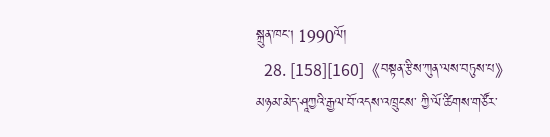སྐྲུན་ཁང། 1990ལོ།
  28. [158][160]《བསྟན་རྩིས་ཀུན་ལས་བཏུས་པ》མཉམ་མེད་ཤཱཀྱའི་རྒྱལ་བོ་འདས་འཁྲུངས་ ཀྱི་ལོ་ཚིགས་གཙོར་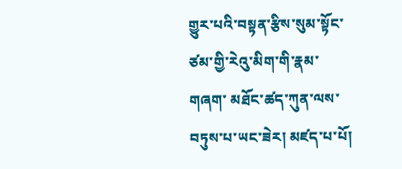གྱུར་པའི་བསྟན་རྩིས་སུམ་སྟོང་ཙམ་གྱི་རེའུ་མིག་གི་རྣམ་གཞག་ མཐོང་ཚད་ཀུན་ལས་བཏུས་པ་ཡང་ཟེར། མཛད་པ་པོ།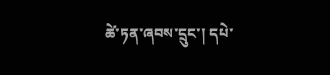ཚེ་ཏན་ཞབས་དྲུང་། དཔེ་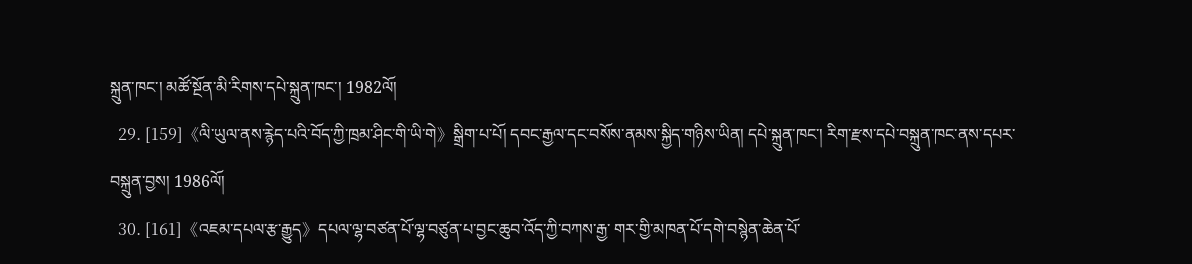སྐྲུན་ཁང་། མཚོ་སྔོན་མི་རིགས་དཔེ་སྐྲུན་ཁང་། 1982ལོ།
  29. [159]《ལི་ཡུལ་ནས་རྙེད་པའི་བོད་ཀྱི་ཁྲམ་ཤིང་གི་ཡི་གེ》སྒྲིག་པ་པོ། དབང་རྒྱལ་དང་བསོས་ནམས་སྐྱིད་གཉིས་ཡིན། དཔེ་སྐྲུན་ཁང་། རིག་རྫས་དཔེ་བསྐྲུན་ཁང་ནས་དཔར་བསྐྲུན་བྱས། 1986ལོ།
  30. [161]《འཇམ་དཔལ་རྩ་རྒྱུད》དཔལ་ལྷ་བཙན་པོ་ལྷ་བཙུན་པ་བྱང་ཆུབ་འོད་ཀྱི་བཀས་རྒྱ་ གར་གྱི་མཁན་པོ་དགེ་བསྙེན་ཆེན་པོ་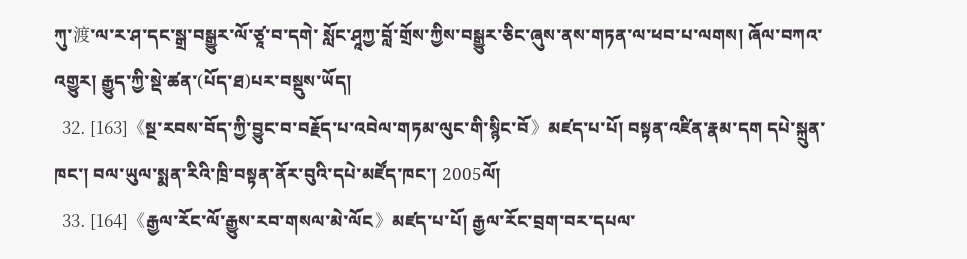ཀུ་渡་ལ་ར་ཤ་དང་སྒྲ་བསྒྱུར་ལོ་ཙཱ་བ་དགེ་ སློང་ཤཱཀྱ་བློ་གྲོས་ཀྱིས་བསྒྱུར་ཅིང་ཞུས་ནས་གཏན་ལ་ཕབ་པ་ལགས། ཞོལ་བཀའ་འགྱུར། རྒྱུད་ཀྱི་སྡེ་ཚན་(པོད་ཐ)པར་བསྡུས་ཡོད།
  32. [163]《སྔ་རབས་བོད་ཀྱི་བྱུང་བ་བརྗོད་པ་འབེལ་གཏམ་ལུང་གི་སྙིང་བོ》མཛད་པ་པོ། བསྟན་འཛིན་རྣམ་དག དཔེ་སྐྲུན་ཁང་། བལ་ཡུལ་སྨན་རིའི་ཁྲི་བསྟན་ནོར་བུའི་དཔེ་མཛོད་ཁང་། 2005ལོ།
  33. [164]《རྒྱལ་རོང་ལོ་རྒྱུས་རབ་གསལ་མེ་ལོང》མཛད་པ་པོ། རྒྱལ་རོང་བྲག་བར་དཔལ་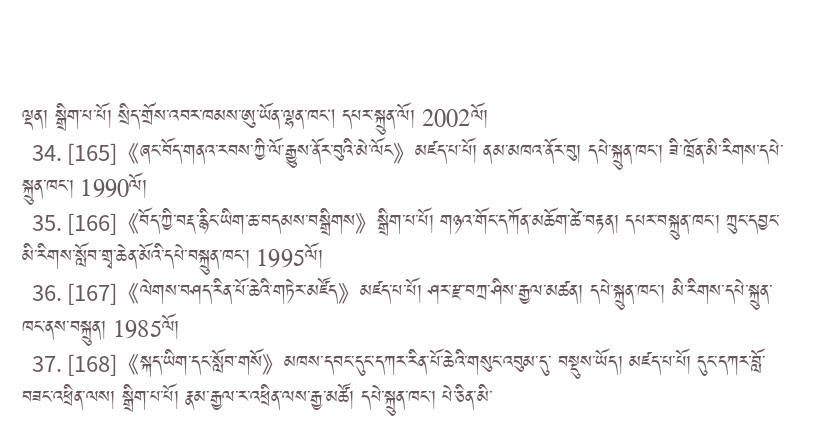ལྡན། སྒྲིག་པ་པོ། སྲིད་གྲོས་འབར་ཁམས་ཨུ་ཡོན་ལྷན་ཁང། དཔར་སྐྲུན་ལོ། 2002ལོ།
  34. [165]《ཞང་བོད་གནའ་རབས་ཀྱི་ལོ་རྒྱུས་ནོར་བུའི་མེ་ལོང》མཛད་པ་པོ། ནམ་མཁའ་ནོར་བུ། དཔེ་སྐྲུན་ཁང་། ཟི་ཁྲོན་མི་རིགས་དཔེ་སྐྲུན་ཁང་། 1990ལོ།
  35. [166]《བོད་ཀྱི་བརྡ་རྙིང་ཡིག་ཆ་བདམས་བསྒྲིགས》སྒྲིག་པ་པོ། གཉའ་གོང་དཀོན་མཆོག་ཚེ་བརྟན། དཔར་བསྐྲུན་ཁང་། ཀྲུང་དབྱང་མི་རིགས་སློབ་གྲྭ་ཆེན་མོའི་དཔེ་བསྐྲུན་ཁང་། 1995ལོ།
  36. [167]《ལེགས་བཤད་རིན་པོ་ཆེའི་གཏེར་མཛོད》མཛད་པ་པོ། ཤར་རྫ་བཀྲ་ཤིས་རྒྱལ་མཚན། དཔེ་སྐྲུན་ཁང་། མི་རིགས་དཔེ་སྐྲུན་ཁང་ནས་བསྐྲུན། 1985ལོ།
  37. [168]《སྐད་ཡིག་དང་སློབ་གསོ》མཁས་དབང་དུང་དཀར་རིན་པོ་ཆེའི་གསུང་འབུམ་དུ་ བསྡུས་ཡོད། མཛད་པ་པོ། དུང་དཀར་བློ་བཟང་འཕྲིན་ལས། སྒྲིག་པ་པོ། རྣམ་རྒྱལ་ར་འཕྲིན་ལས་རྒྱ་མཚོ། དཔེ་སྐྲུན་ཁང་། པེ་ཅིན་མི་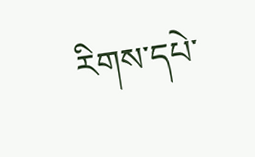རིགས་དཔེ་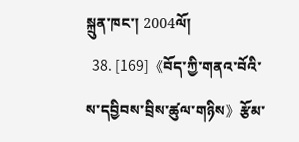སྐྲུན་ཁང་། 2004ལོ།
  38. [169]《བོད་ཀྱི་གནའ་བོའི་ས་དབྱིབས་བྲིས་ཚུལ་གཉིས》རྩོམ་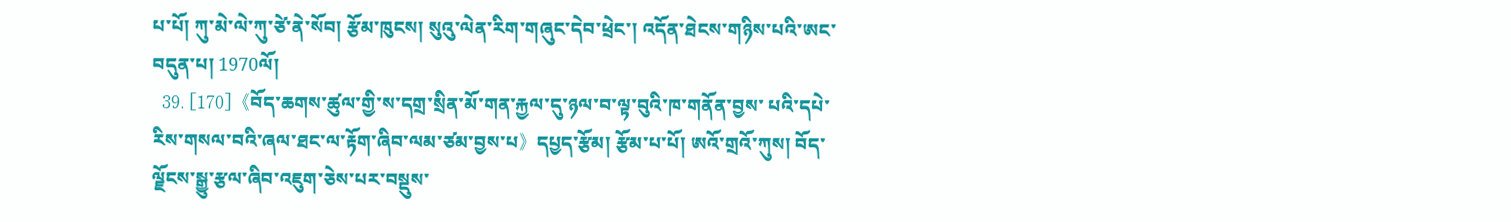པ་པོ། ཀུ་མེ་ལེ་ཀུ་ཙེ་ནེ་སོབ། རྩོམ་ཁུངས། སུའུ་ལེན་རིག་གཞུང་དེབ་ཕྲེང་། འདོན་ཐེངས་གཉིས་པའི་ཨང་བདུན་པ། 1970ལོ།
  39. [170]《བོད་ཆགས་ཚུལ་གྱི་ས་དགྲ་སྲིན་མོ་གན་རྐྱལ་དུ་ཉལ་བ་ལྟ་བུའི་ཁ་གནོན་བྱས་ པའི་དཔེ་རིས་གསལ་བའི་ཞལ་ཐང་ལ་རྟོག་ཞིབ་ལམ་ཙམ་བྱས་པ》དཔྱད་རྩོམ། རྩོམ་པ་པོ། ཨའོ་གྲའོ་ཀུས། བོད་ལྗོངས་སྒྱུ་རྩལ་ཞིབ་འཇུག་ཅེས་པར་བསྡུས་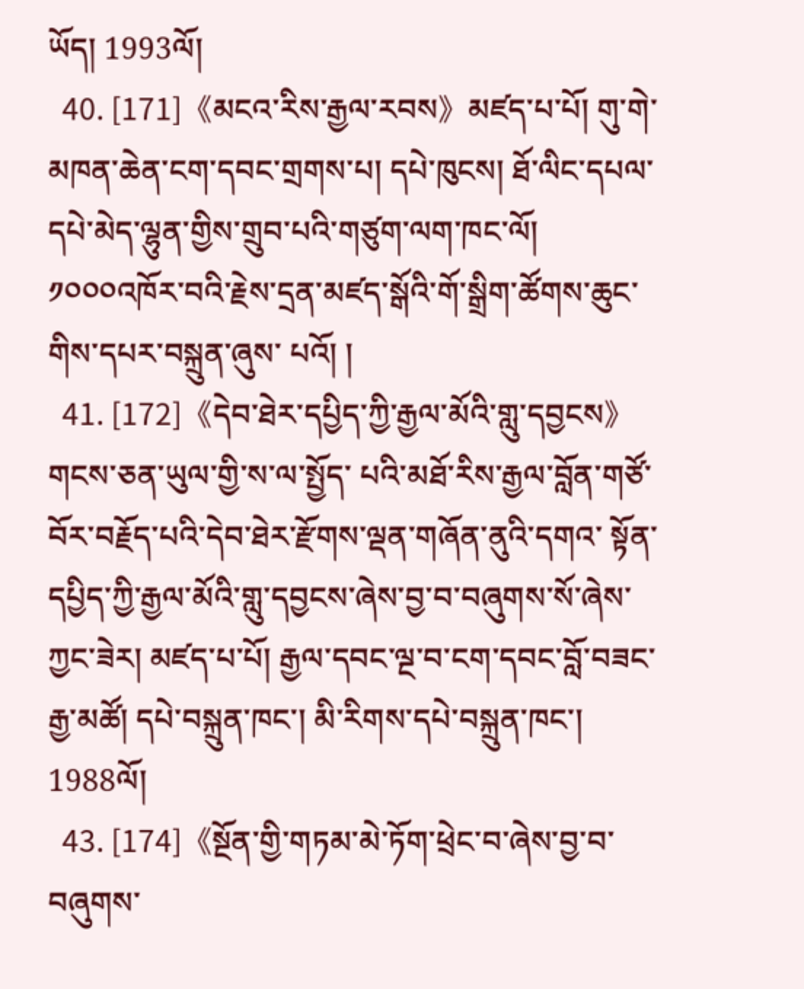ཡོད། 1993ལོ།
  40. [171]《མངའ་རིས་རྒྱལ་རབས》མཛད་པ་པོ། གུ་གེ་མཁན་ཆེན་ངག་དབང་གྲགས་པ། དཔེ་ཁུངས། ཐོ་ལིང་དཔལ་དཔེ་མེད་ལྷུན་གྱིས་གྲུབ་པའི་གཙུག་ལག་ཁང་ལོ། ༡༠༠༠འཁོར་བའི་རྗེས་དྲན་མཛད་སྒོའི་གོ་སྒྲིག་ཚོགས་ཆུང་གིས་དཔར་བསྐྲུན་ཞུས་ པའོ། །
  41. [172]《དེབ་ཐེར་དཔྱིད་ཀྱི་རྒྱལ་མོའི་གླུ་དབྱངས》གངས་ཅན་ཡུལ་གྱི་ས་ལ་སྤྱོད་ པའི་མཐོ་རིས་རྒྱལ་བློན་གཙོ་བོར་བརྗོད་པའི་དེབ་ཐེར་རྫོགས་ལྡན་གཞོན་ནུའི་དགའ་ སྟོན་དཔྱིད་ཀྱི་རྒྱལ་མོའི་གླུ་དབྱངས་ཞེས་བྱ་བ་བཞུགས་སོ་ཞེས་ཀྱང་ཟེར། མཛད་པ་པོ། རྒྱལ་དབང་ལྔ་བ་ངག་དབང་བློ་བཟང་རྒྱ་མཚོ། དཔེ་བསྐྲུན་ཁང་། མི་རིགས་དཔེ་བསྐྲུན་ཁང་། 1988ལོ།
  43. [174]《སྔོན་གྱི་གཏམ་མེ་ཏོག་ཕྲེང་བ་ཞེས་བྱ་བ་བཞུགས་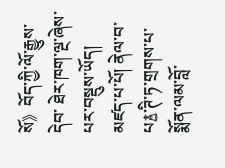སོ》བོད་ཀྱི་ལོ་རྒྱུས་དེབ་ ཐེར་ཁག་ལྔ་ཞེས་པར་བསྡུས་ཡོད། མཛད་པ་པོ། ནེལ་བ་པ࿄་ཊི་ཏ་གྲགས་པ་སྨོན་ལམ་བློ་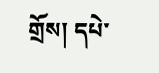གྲོས། དཔེ་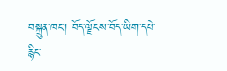བསྐྲུན་ཁང་། བོད་ལྗོངས་བོད་ཡིག་དཔེ་རྙིང་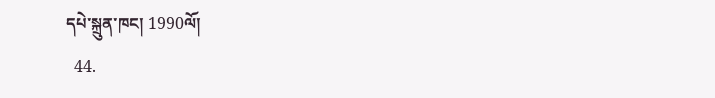དཔེ་སྐྲུན་ཁང། 1990ལོ།
  44.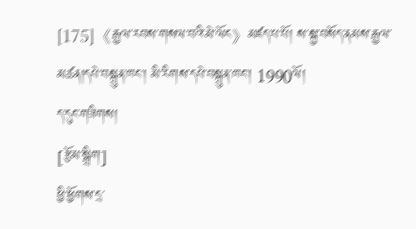[175]《རྒྱལ་རབས་གསལ་བའི་མེ་ལོང》མཛད་པ་པོ། ས་སྐྱ་བསོད་ནམས་རྒྱལ་མཚན།དཔེ་བསྐྲུན་ཁང་། མི་རིགས་དཔེ་བསྐྲུན་ཁང་། 1990ལོ།
ད་དུང་གཟིགས།
[རྩོམ་སྒྲིག]
ཕྱི་ཕྱོགས་དྲ་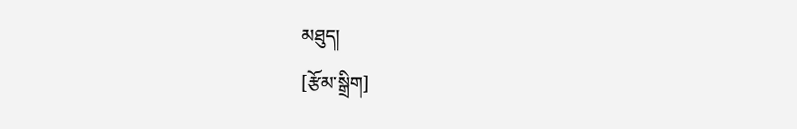མཐུད།
[རྩོམ་སྒྲིག]